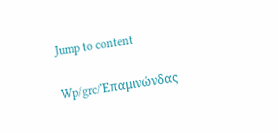Jump to content

Wp/grc/Ἐπαμινώνδας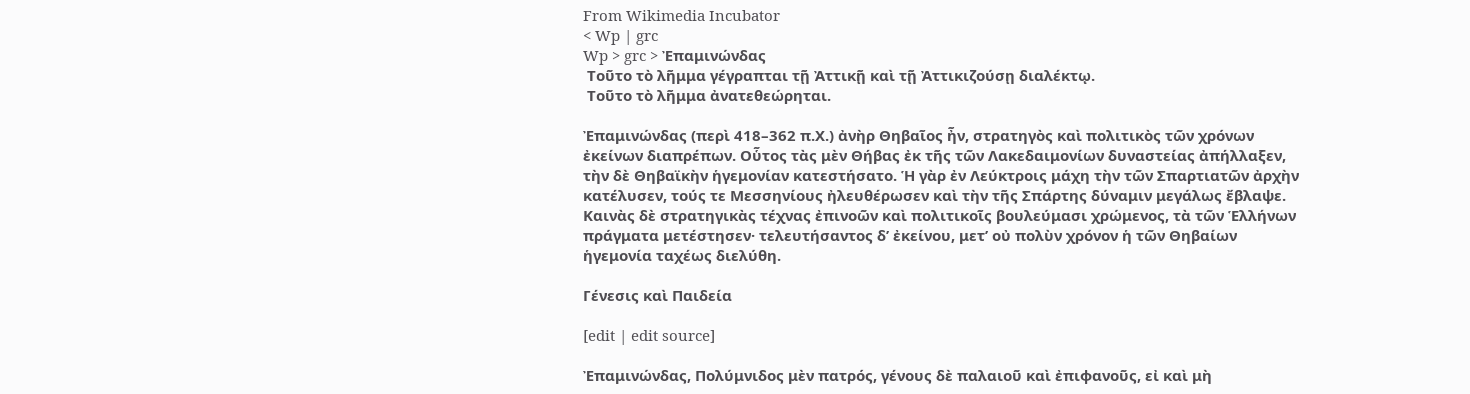From Wikimedia Incubator
< Wp | grc
Wp > grc > Ἐπαμινώνδας
 Τοῦτο τὸ λῆμμα γέγραπται τῇ Ἀττικῇ καὶ τῇ Ἀττικιζούσῃ διαλέκτῳ.
 Τοῦτο τὸ λῆμμα ἀνατεθεώρηται.

Ἐπαμινώνδας (περὶ 418–362 π.Χ.) ἀνὴρ Θηβαῖος ἦν, στρατηγὸς καὶ πολιτικὸς τῶν χρόνων ἐκείνων διαπρέπων. Οὗτος τὰς μὲν Θήβας ἐκ τῆς τῶν Λακεδαιμονίων δυναστείας ἀπήλλαξεν, τὴν δὲ Θηβαϊκὴν ἡγεμονίαν κατεστήσατο. Ἡ γὰρ ἐν Λεύκτροις μάχη τὴν τῶν Σπαρτιατῶν ἀρχὴν κατέλυσεν, τούς τε Μεσσηνίους ἠλευθέρωσεν καὶ τὴν τῆς Σπάρτης δύναμιν μεγάλως ἔβλαψε. Καινὰς δὲ στρατηγικὰς τέχνας ἐπινοῶν καὶ πολιτικοῖς βουλεύμασι χρώμενος, τὰ τῶν Ἑλλήνων πράγματα μετέστησεν· τελευτήσαντος δ’ ἐκείνου, μετ’ οὐ πολὺν χρόνον ἡ τῶν Θηβαίων ἡγεμονία ταχέως διελύθη.

Γένεσις καὶ Παιδεία

[edit | edit source]

Ἐπαμινώνδας, Πολύμνιδος μὲν πατρός, γένους δὲ παλαιοῦ καὶ ἐπιφανοῦς, εἰ καὶ μὴ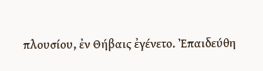πλουσίου, ἐν Θήβαις ἐγένετο. Ἐπαιδεύθη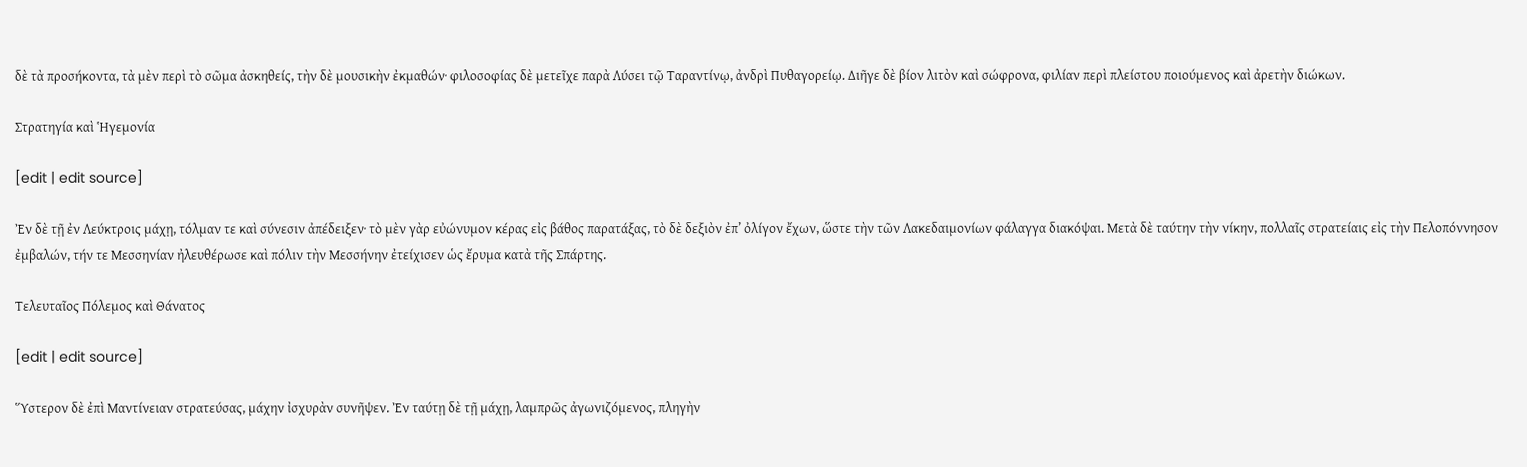δὲ τὰ προσήκοντα, τὰ μὲν περὶ τὸ σῶμα ἀσκηθείς, τὴν δὲ μουσικὴν ἐκμαθών· φιλοσοφίας δὲ μετεῖχε παρὰ Λύσει τῷ Ταραντίνῳ, ἀνδρὶ Πυθαγορείῳ. Διῆγε δὲ βίον λιτὸν καὶ σώφρονα, φιλίαν περὶ πλείστου ποιούμενος καὶ ἀρετὴν διώκων.

Στρατηγία καὶ Ἡγεμονία

[edit | edit source]

Ἐν δὲ τῇ ἐν Λεύκτροις μάχῃ, τόλμαν τε καὶ σύνεσιν ἀπέδειξεν· τὸ μὲν γὰρ εὐώνυμον κέρας εἰς βάθος παρατάξας, τὸ δὲ δεξιὸν ἐπ’ ὀλίγον ἔχων, ὥστε τὴν τῶν Λακεδαιμονίων φάλαγγα διακόψαι. Μετὰ δὲ ταύτην τὴν νίκην, πολλαῖς στρατείαις εἰς τὴν Πελοπόννησον ἐμβαλών, τήν τε Μεσσηνίαν ἠλευθέρωσε καὶ πόλιν τὴν Μεσσήνην ἐτείχισεν ὡς ἔρυμα κατὰ τῆς Σπάρτης.

Τελευταῖος Πόλεμος καὶ Θάνατος

[edit | edit source]

Ὕστερον δὲ ἐπὶ Μαντίνειαν στρατεύσας, μάχην ἰσχυρὰν συνῆψεν. Ἐν ταύτῃ δὲ τῇ μάχῃ, λαμπρῶς ἀγωνιζόμενος, πληγὴν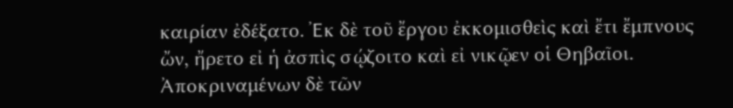καιρίαν ἐδέξατο. Ἐκ δὲ τοῦ ἔργου ἐκκομισθεὶς καὶ ἔτι ἔμπνους ὤν, ἤρετο εἰ ἡ ἀσπὶς σῴζοιτο καὶ εἰ νικῷεν οἱ Θηβαῖοι. Ἀποκριναμένων δὲ τῶν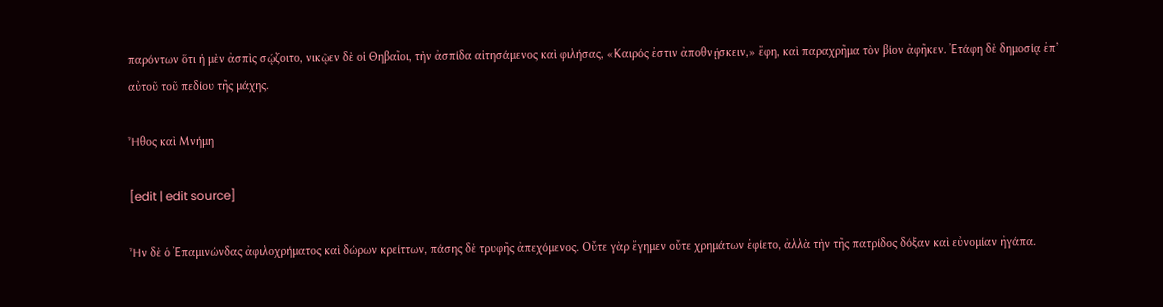παρόντων ὅτι ἡ μὲν ἀσπὶς σῴζοιτο, νικῷεν δὲ οἱ Θηβαῖοι, τὴν ἀσπίδα αἰτησάμενος καὶ φιλήσας, «Καιρός ἐστιν ἀποθνῄσκειν,» ἔφη, καὶ παραχρῆμα τὸν βίον ἀφῆκεν. Ἐτάφη δὲ δημοσίᾳ ἐπ’ αὐτοῦ τοῦ πεδίου τῆς μάχης.

Ἦθος καὶ Μνήμη

[edit | edit source]

Ἦν δὲ ὁ Ἐπαμινώνδας ἀφιλοχρήματος καὶ δώρων κρείττων, πάσης δὲ τρυφῆς ἀπεχόμενος. Οὔτε γὰρ ἔγημεν οὔτε χρημάτων ἐφίετο, ἀλλὰ τὴν τῆς πατρίδος δόξαν καὶ εὐνομίαν ἠγάπα.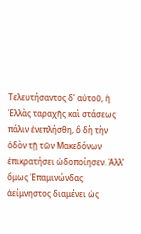Τελευτήσαντος δ’ αὐτοῦ, ἡ Ἑλλὰς ταραχῆς καὶ στάσεως πάλιν ἐνεπλήσθη, ὃ δὴ τὴν ὁδὸν τῇ τῶν Μακεδόνων ἐπικρατήσει ὡδοποίησεν. Ἀλλ’ ὅμως Ἐπαμινώνδας ἀείμνηστος διαμένει ὡς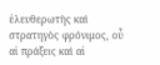ἐλευθερωτὴς καὶ στρατηγὸς φρόνιμος, οὗ αἱ πράξεις καὶ αἱ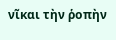νῖκαι τὴν ῥοπὴν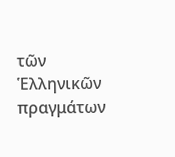τῶν Ἑλληνικῶν πραγμάτων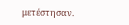μετέστησαν.